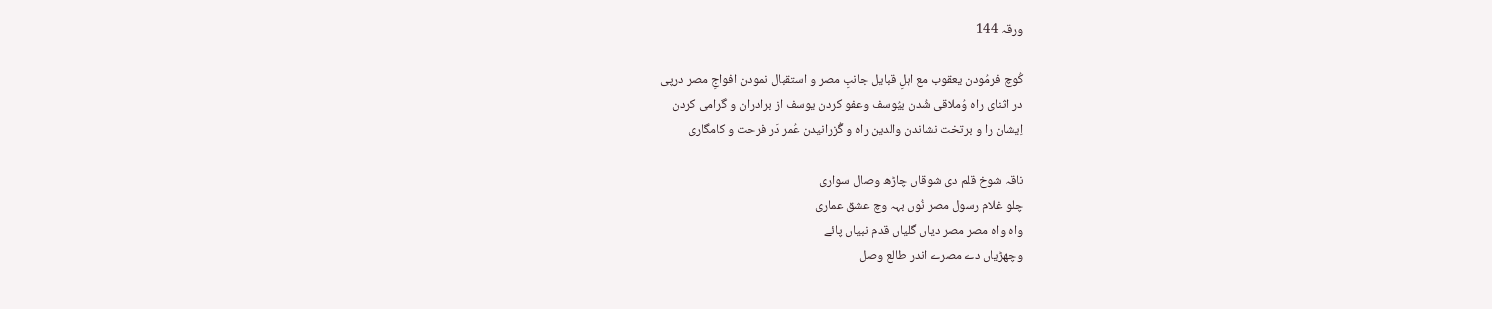ورقہ 144

کُوچ فرمُودن یعقوب مع اہلِ قبایل جانبِ مصر و استقبال نمودن افواجِ مصر درپی
در اثنای راہ وُملاقی شُدن بیُوسف وعفو کردن یوسف از برادران و گرامی کردن
اِیشان را و برتخت نشاندن والدین راہ و گُزرانیدن عُمر دَر فرحت و کامگاری

ناقہ شوخ قلم دی شوقاں چاڑھ وصال سواری
چلو غلام رسول مصر نُوں بہہ وچ عشق عماری
واہ واہ مصر مصر دیاں گلیاں قدم نبیاں پائے
وچھڑیاں دے مصرے اندر طالع وصل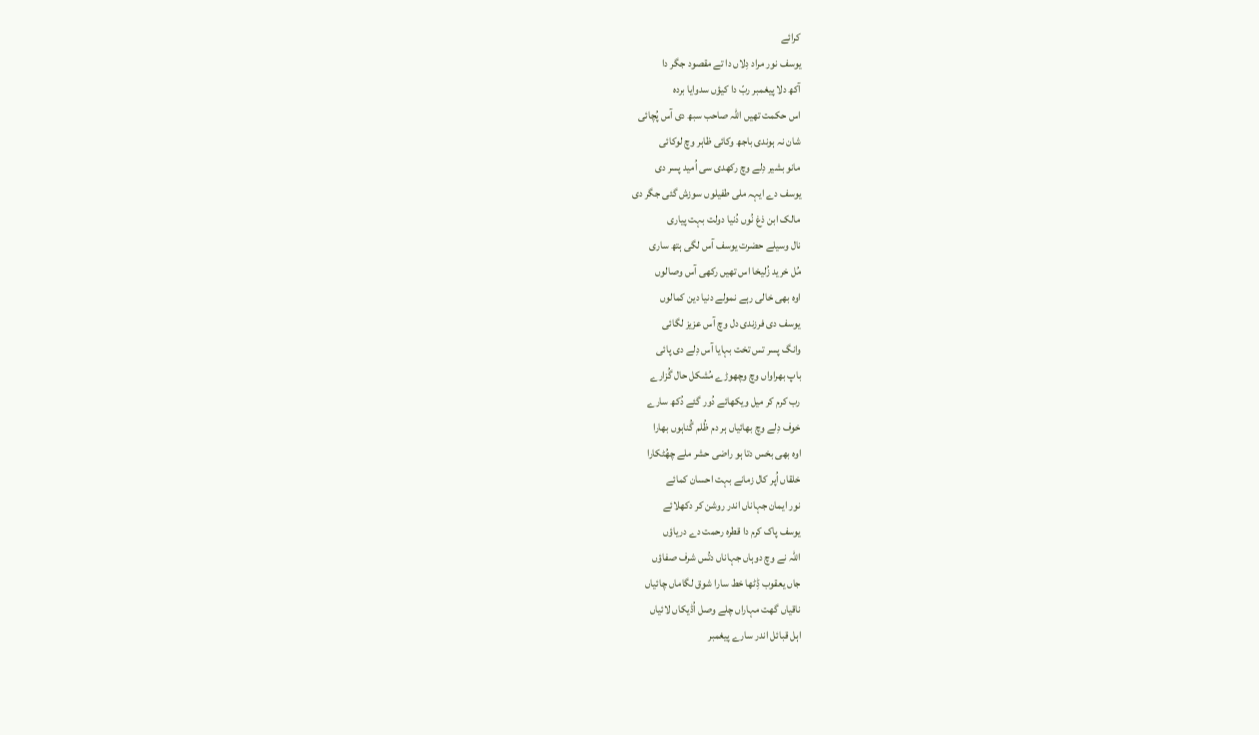کرائے
یوسف نور مراد دِلاں دا تے مقصود جگر دا
آکھ دلا پیغمبر ربّ دا کیؤں سدوایا بردہ
اس حکمت تھیں اللہ صاحب سبھ دی آس پُچائی
شان نہ ہوندی باجھ وکائی ظاہر وچ لوکائی
مانو بشیر دِلے وچ رکھدی سی اُمید پسر دی
یوسف دے ایہہ ملی طفیلوں سوزش گئی جگر دی
مالک ابن ذغ نُوں دُنیا دولت بہت پیاری
نال وسیلے حضرت یوسف آس لگی ہتھ ساری
مُل خرید زُلیخا اس تھیں رکھی آس وصالوں
اوہ بھی خالی رہے نمولے دنیا دین کمالوں
یوسف دی فرزندی دل وچ آس عزیز لگائی
وانگ پسر تس تخت بہایا آس دِلے دی پائی
باپ بھراواں وچ وچھوڑے مُشکل حال گُزارے
رب کرم کر میل ویکھائے دُور گئے دُکھ سارے
خوف دِلے وچ بھائیاں ہر دم ظُلم گُناہوں بھارا
اوہ بھی بخس دتا ہو راضی حشر ملے چھُٹکارا
خلقاں اُپر کال زمانے بہت احسان کمائے
نور ایمان جہاناں اندر روشن کر دکھلائے
یوسف پاک کرم دا قطرہ رحمت دے دریاؤں
اللہ نے وچ دوہاں جہاناں دتُس شرف صفاؤں
جاں یعقوب ڈِٹھا خط سارا شوق لگاماں چائیاں
ناقیاں گھت مہاراں چلے وصل اُڈیکاں لائیاں
اہل قبائل اندر سارے پیغمبر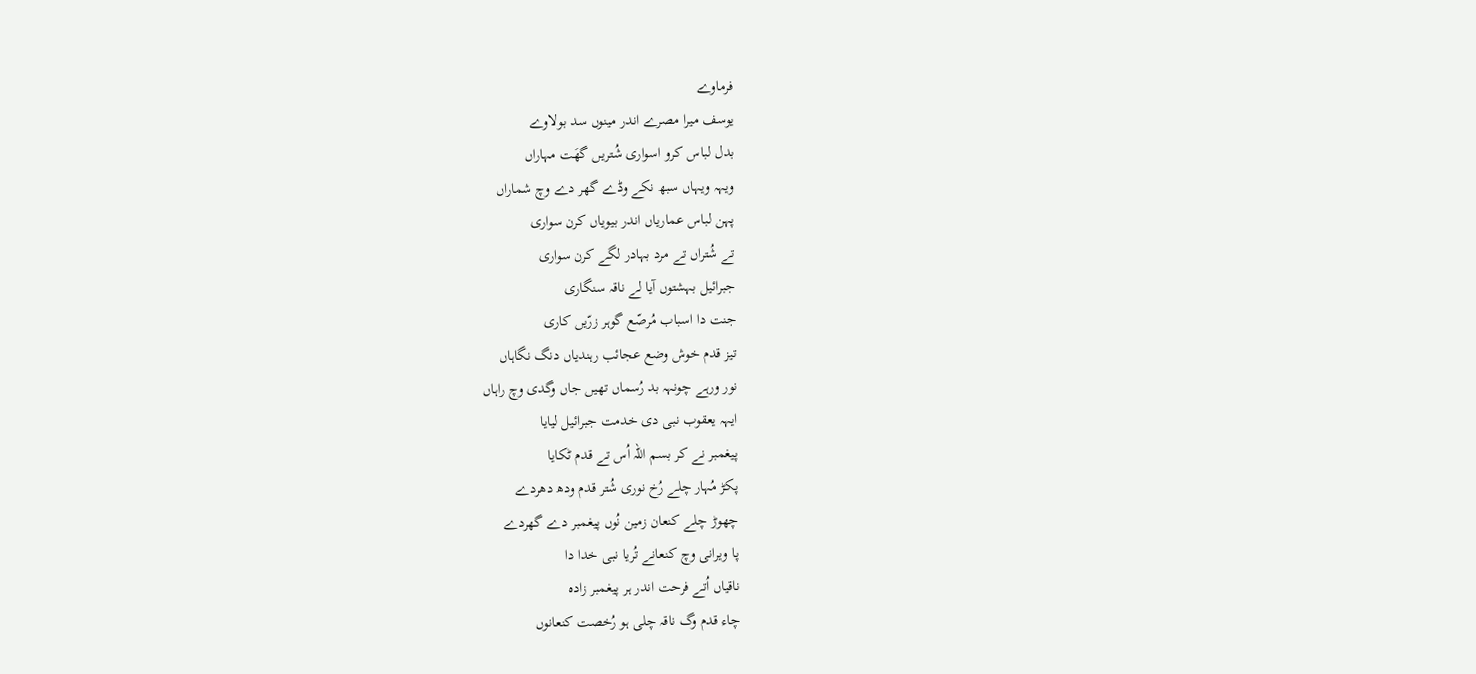فرماوے
یوسف میرا مصرے اندر مینوں سد بولاوے
بدل لباس کرو اسواری شُتریں گھَت مہاراں
ویہہ ویہاں سبھ نکے وڈے گھر دے وچ شماراں
پہن لباس عماریاں اندر بیویاں کرن سواری
تے شُتراں تے مرد بہادر لگے کرن سواری
جبرائیل بہشتوں آیا لے ناقہ سنگاری
جنت دا اسباب مُرصّع گوہر زرّیں کاری
تیز قدم خوش وضع عجائب رہندیاں دنگ نگاہاں
نور ورہے چونہہ بد رُسماں تھیں جاں وگدی وچ راہاں
ایہہ یعقوب نبی دی خدمت جبرائیل لیایا
پیغمبر نے کر بسم اللہ اُس تے قدم ٹکایا
پکڑ مُہار چلے رُخ نوری شُتر قدم ودھ دھردے
چھوڑ چلے کنعان زمین نُوں پیغمبر دے گھردے
پا ویرانی وچ کنعانے تُریا نبی خدا دا
ناقیاں اُتے فرحت اندر ہر پیغمبر زادہ
چاء قدم وگ ناقہ چلی ہو رُخصت کنعانوں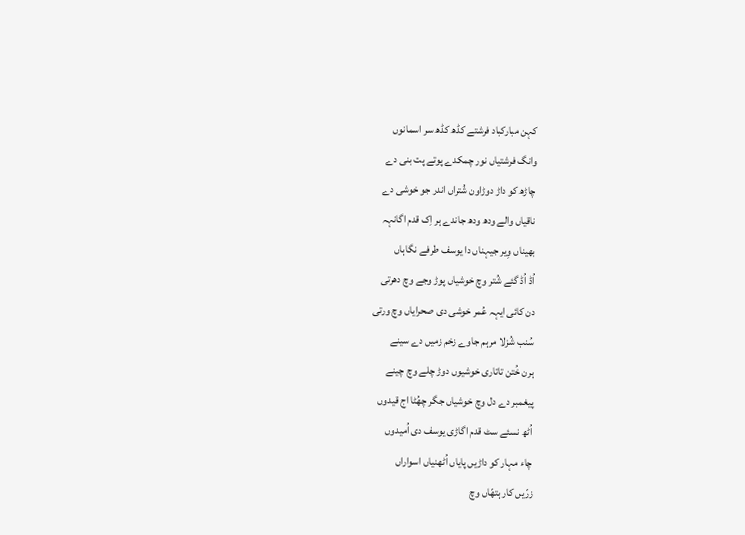کہن مبارکباد فرشتے کڈھ کڈھ سر اسمانوں
وانگ فرشتیاں نور چمکدے پوتے پت بنی دے
چاڑھ کو داڑ دوڑاون شُتراں اندر جو خوشی دے
ناقیاں والے ودھ ودھ جاندے ہر اِک قدم اگانہہ
بھیناں وِیر جیہناں دا یوسف طرفے نگاہاں
اُڈ اُڈ گئے شُتر وچ خوشیاں پوڑ وجے وچ دھرتی
دن کائی ایہہ عُمر خوشی دی صحرایاں وچ ورتی
سُنب شُزلا مرہم جاوے زخم زمیں دے سینے
ہرن خُتن تاتاری خوشیوں دوڑ چلے وچ چینے
پیغمبر دے دل وچ خوشیاں جگر چھُٹا اج قیدوں
اُٹھ نسئے سٹ قدم اگاڑی یوسف دی اُمیدوں
چاء مہار کو داڑیں پایاں اُٹھنیاں اسواراں
زرّیں کار ہتھّاں وچ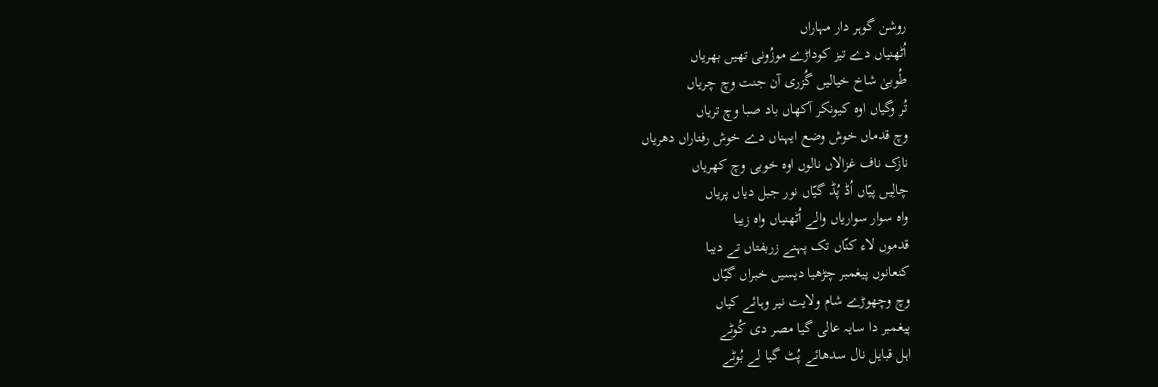روشن گوہر دار مہاراں
اُٹھنیاں دے تیز کوداڑے موزُونی تھیں بھریاں
طُوبیٰ شاخ خیالیں گُزری آن جنت وچ چریاں
تُر وگیاں اوہ کیونکر آکھاں باد صبا وچ تریاں
وچ قدماں خوش وضع ایہناں دے خوش رفتاراں دھریاں
نازک ناف غزالاں نالوں اوہ خوبی وچ کھریاں
چالِیں پیّاں اُڈ پُڈ گیّاں نور جبل دیاں پریاں
واہ سوار سواریاں والے اُٹھنیاں واہ زیبا
قدموں لاء کنّاں تک پہنے زربفتاں تے دیبا
کنعانوں پیغمبر چڑھیا دیسیں خبراں گیّاں
وچ وچھوڑے شام ولایت نیر وہائے کیاں
پیغمبر دا سایہ عالی گیا مصر دی کُوٹے
اہل قبایل نال سدھائے پُٹ گیا لے بُوٹے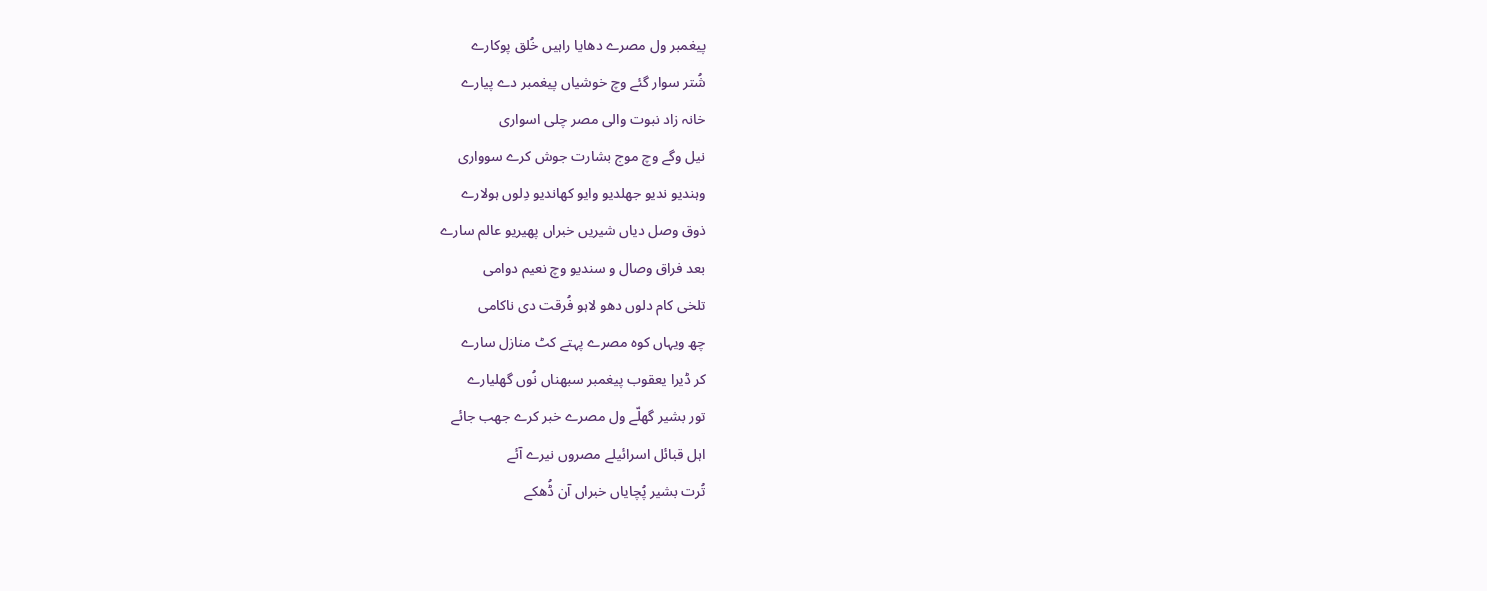پیغمبر ول مصرے دھایا راہیں خُلق پوکارے
شُتر سوار گئے وچ خوشیاں پیغمبر دے پیارے
خانہ زاد نبوت والی مصر چلی اسواری
نیل وگے وچ موج بشارت جوش کرے سوواری
وہندیو ندیو جھلدیو وایو کھاندیو دِلوں ہولارے
ذوق وصل دیاں شیریں خبراں پھیریو عالم سارے
بعد فراق وصال و سندیو وچ نعیم دوامی
تلخی کام دلوں دھو لاہو فُرقت دی ناکامی
چھ ویہاں کوہ مصرے پہتے کٹ منازل سارے
کر ڈیرا یعقوب پیغمبر سبھناں نُوں گھلیارے
تور بشیر گھلّے ول مصرے خبر کرے جھب جائے
اہل قبائل اسرائیلے مصروں نیرے آئے
تُرت بشیر پُچایاں خبراں آن ڈُھکے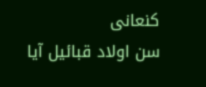کنعانی
سن اولاد قبائیل آیا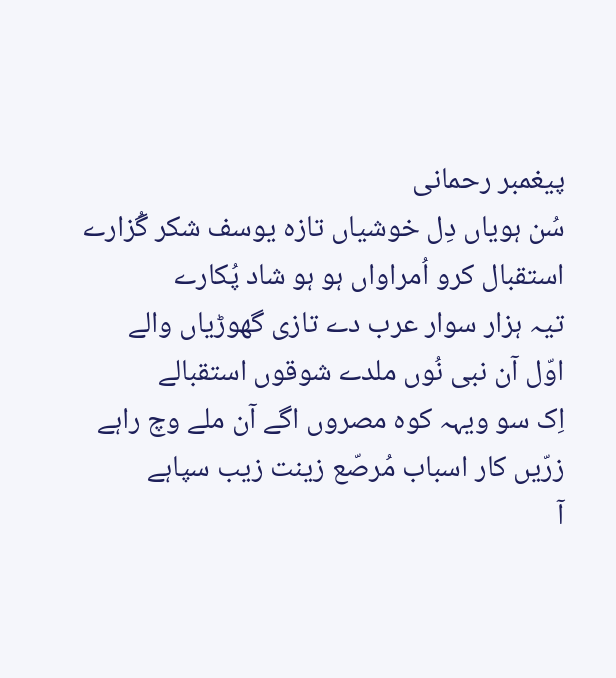پیغمبر رحمانی
سُن ہویاں دِل خوشیاں تازہ یوسف شکر گُزارے
استقبال کرو اُمراواں ہو ہو شاد پُکارے
تیہ ہزار سوار عرب دے تازی گھوڑیاں والے
اوّل آن نبی نُوں ملدے شوقوں استقبالے
اِک سو ویہہ کوہ مصروں اگے آن ملے وچ راہے
زرّیں کار اسباب مُرصّع زینت زیب سپاہے
آ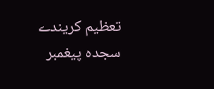تعظیم کریندے سجدہ پیغمبر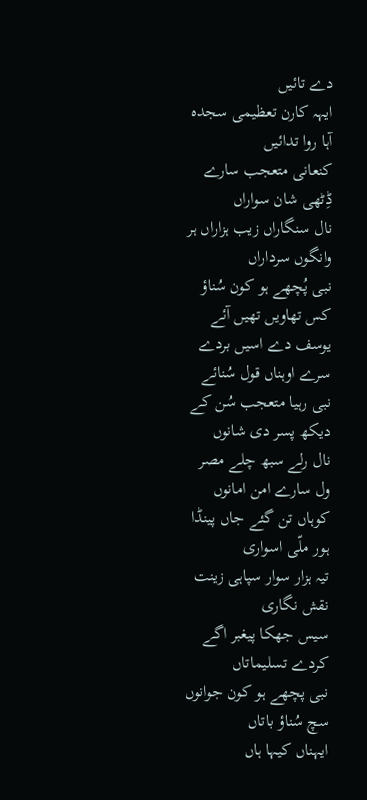دے تائیں
ایہہ کارن تعظیمی سجدہ آہا روا تدائیں
کنعانی متعجب سارے ڈِٹھی شان سواراں
نال سنگاراں زیب ہزاراں ہر وانگوں سرداراں
نبی پُچھے ہو کون سُناؤ کس تھاویں تھیں آئے
یوسف دے اسیں بردے سرے اوہناں قول سُنائے
نبی رہیا متعجب سُن کے دیکھ پسر دی شانوں
نال رلے سبھ چلے مصر ول سارے امن امانوں
کوہاں تن گئے جاں پینڈا ہور ملّی اسواری
تیہ ہزار سوار سپاہی زینت نقش نگاری
سیس جھکا پیغبر اگے کردے تسلیماتاں
نبی پچھے ہو کون جوانوں سچ سُناؤ باتاں
ایہناں کیہا ہاں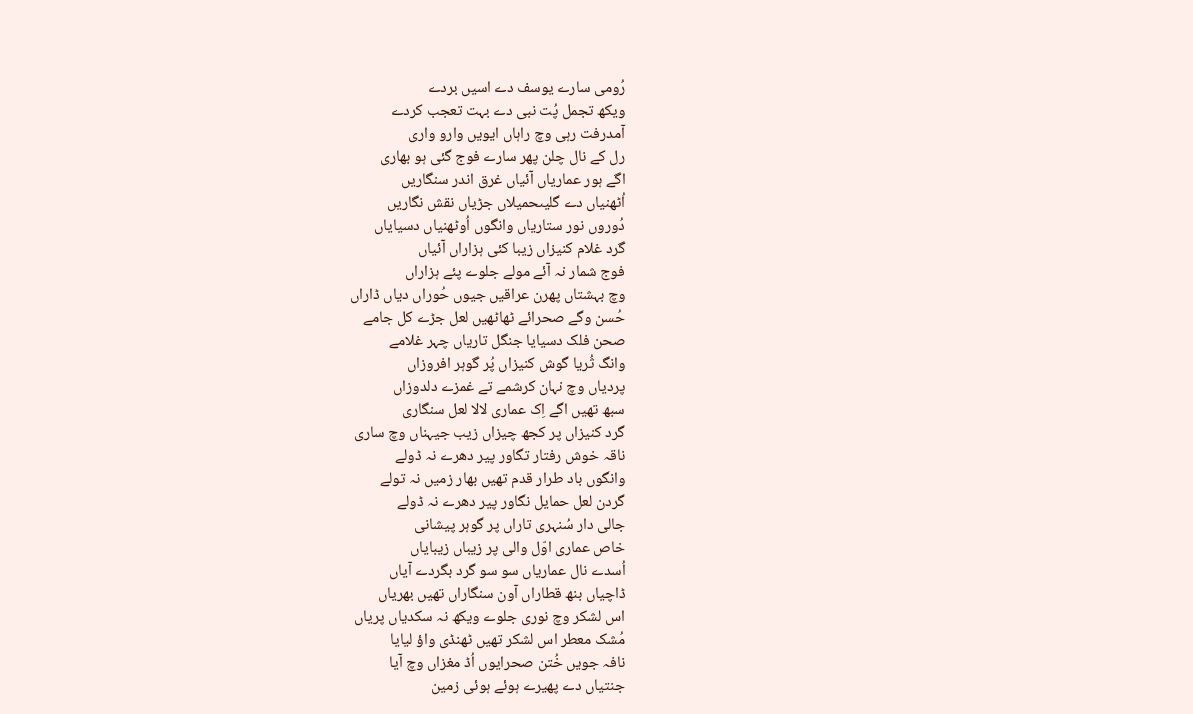رُومی سارے یوسف دے اسیں بردے
ویکھ تجمل پُت نبی دے بہت تعجب کردے
آمدرفت رہی وچ راہاں ایویں وارو واری
رل کے نال چلن پھر سارے فوج گئی ہو بھاری
اگے ہور عماریاں آئیاں غرق اندر سنگاریں
اُٹھنیاں دے گلیںحمیلاں جڑیاں نقش نگاریں
دُوروں نور ستاریاں وانگوں اُوٹھنیاں دسیایاں
گرد غلام کنیزاں زیبا کئی ہزاراں آئیاں
فوج شمار نہ آئے مولے جلوے پئے ہزاراں
وچ بہشتاں پھرن عراقیں جیوں حُوراں دیاں ڈاراں
حُسن وگے صحرائے ٹھاٹھیں لعل جڑے کل جامے
صحن فلک دسیایا جنگل تاریاں چہر غلامے
وانگ ثُریا گوش کنیزاں پُر گوہر افروزاں
پردیاں وچ نہان کرشمے تے غمزے دلدوزاں
سبھ تھیں اگے اِک عماری لالا لعل سنگاری
گرد کنیزاں پر کجھ چیزاں زیب جیہناں وچ ساری
ناقہ خوش رفتار تگاور پیر دھرے نہ ڈولے
وانگوں باد طرار قدم تھیں بھار زمیں نہ تولے
گردن لعل حمایل نگاور پیر دھرے نہ ڈولے
جالی دار سُنہری تاراں پر گوہر پیشانی
خاص عماری اوّل والی پر زیباں زیبایاں
اُسدے نال عماریاں سو سو گرد بگردے آیاں
ڈاچیاں بنھ قطاراں آون سنگاراں تھیں بھریاں
اس لشکر وچ نوری جلوے ویکھ نہ سکدیاں پریاں
مُشک معطر اس لشکر تھیں ٹھنڈی واؤ لیایا
نافہ جویں خُتن صحرایوں اُڈ مغزاں وچ آیا
جنتیاں دے پھیرے ہوئے ہوئی زمین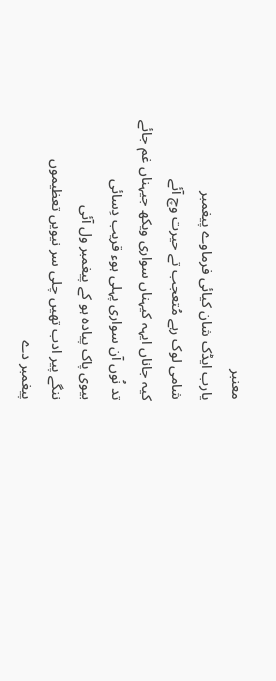معنبر
یارب ایڈک شان کیائی فرماوے پیغمبر
شامی لوک رہے مُتعجب تے حیرت وچ آئے
کیہ جاناں ایہہ کیہناں سواری ویکھ جیہناں غم جائے
تد نُوں آن سواری پہلی ہوء قریب دِسائی
بیوی پاک پیادہ ہو کے پیغمبر ول آئی
ننگے پیر ادب تھیں چلی سر نیویں تعظیموں
پیغمبر دے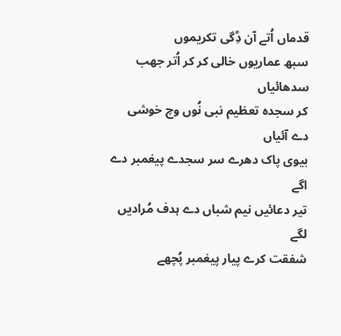قدماں اُتے آن ڈِگی تکریموں
سبھ عماریوں خالی کر کر اُتر جھب سدھائیاں
کر سجدہ تعظیم نبی نُوں وچ خوشی دے آئیاں
بیوی پاک دھرے سر سجدے پیغمبر دے اگے
تیر دعائیں نیم شباں دے ہدف مُرادیں لگے
شفقت کرے پیار پیغمبر پُچھے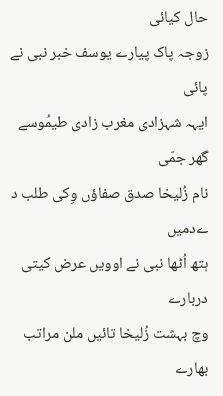حال کیائی
زوجہ پاک پیارے یوسف خبر نبی نے پائی
ایہہ شہزادی مغرب زادی طیمُوسے گھر جمّی
نام زُلیخا صدق صفاؤں وِکی طلب د ےدمیں
ہتھ اُٹھا نبی نے اوویں عرض کیتی دربارے
وچ بہشت زُلیخا تائیں ملن مراتب بھارے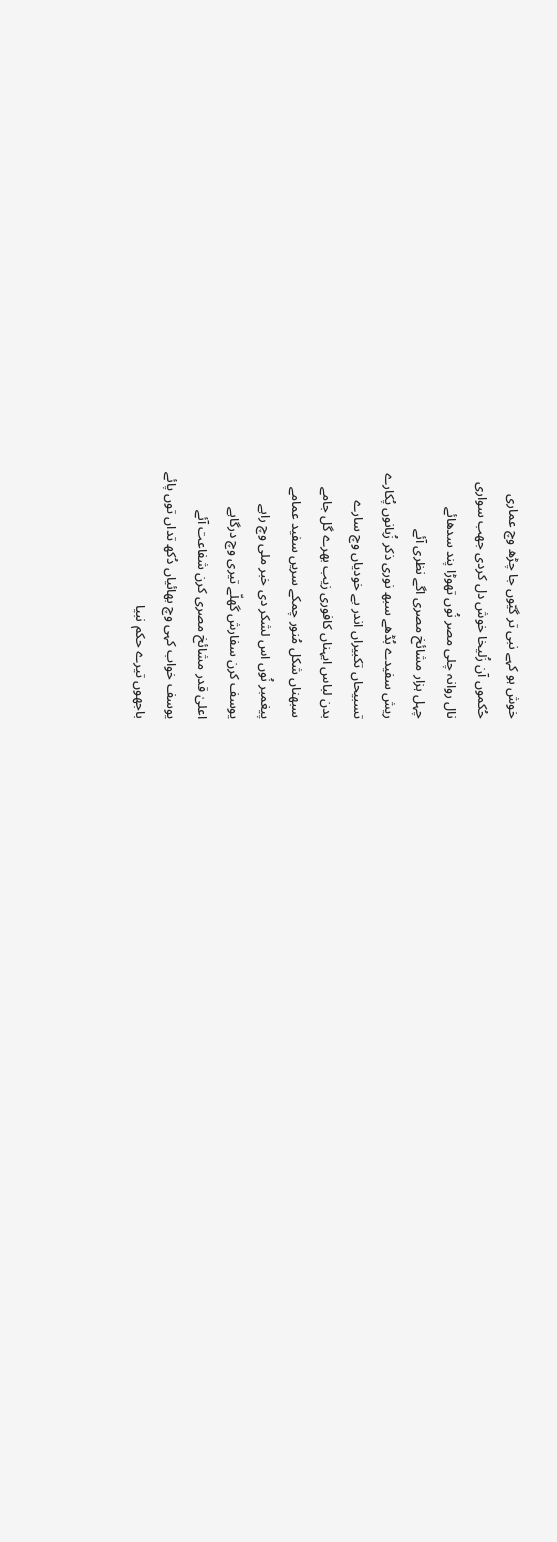خوش ہو کہے نبی تر گیّوں جا چڑھ وچ عماری
حُکموں آن زُلیخا خوش دل کردی جھب سواری
نال روانہ چلی مصر نُوں تھوڑا پند سدھائے
چہل ہزار مشائخ مصری اگے نظری آئے
ریش سفیدے بُڈھے سبھ نوری ذکر زُبانوں پُکارے
تسبیحاں تکبیراں اندر بے خودیاں وچ سارے
بدن لباس ایہناں کافوری زیب بھرے گل جامے
سبھناں شکل مُنور چمکے سریں سفید عمامے
پیغمبر نُوں اس لشکر دی خبر ملی وچ راہے
یوسف کرن سفارش گھلّے تیری وچ درگاہے
اعلیٰ قدر مشائخ مصری کرن شفاعت آئے
یوسف خواب کہی وچ بھائیاں دُکھ تداں توں پائے
باجھوں تیرے حکم نبیا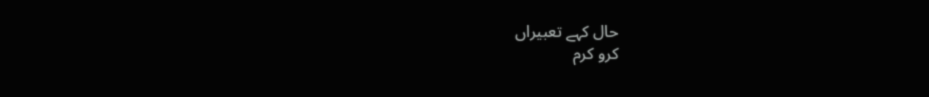حال کہے تعبیراں
کرو کرم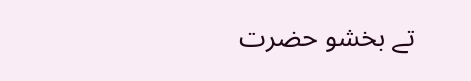تے بخشو حضرت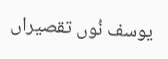یوسف نُوں تقصیراں